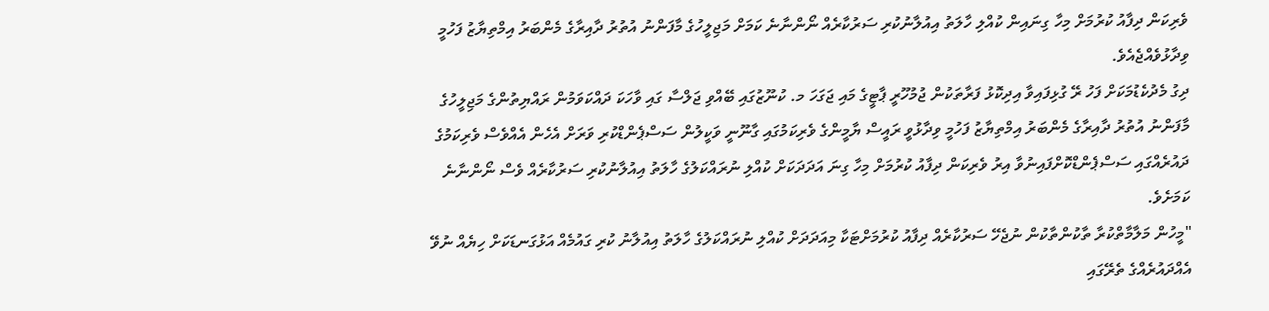ވެރިކަން ދިފާއު ކުރުމަށް މިހާ ގިނައިން ކުއްލި ހާލަތު އިއުލާނުކުރި ސަރުކާރެއް ނޯންނާނެ ކަމަށް މަޖިލީހުގެ މާފަންނު އުތުރު ދާއިރާގެ މެންބަރު އިމްތިޔާޒު ފަހުމީ ވިދާޅުވެއްޖެއެވެ.
ދިގު މެދުކެޑުމަކަށް ފަހު ރޭ ގުޅިފައިވާ އިދިކޮޅު ފަރާތަކުން ޖުމުހޫރީ ޕާޓީގެ މައި ޖަގަހަ މ. ކުނޫޒުގައި ބޭއްވި ޖަލްސާ ގައި ވާހަކަ ދައްކަވަމުން ރައްޔިތުންގެ މަޖިލީހުގެ މާފަންނު އުތުރު ދާއިރާގެ މެންބަރު އިމްތިޔާޒު ފަހުމީ ވިދާޅުވީ ރައީސް ޔާމީންގެ ވެރިކަމުގައި ގާނޫނީ ވަކީލުން ސަސްޕެންޑްކުރި ވަރަށް އެހެން އެއްވެސް ވެރިކަމުގެ ދައުރެއްގައި ސަސްޕެންޑްކޮށްފައިނުވާ އިރު ވެރިކަން ދިފާއު ކުރުމަށް މިހާ ގިނަ އަދަދަކަށް ކުއްލި ނުރައްކަލުގެ ހާލަތު އިއުލާނުކުރި ސަރުކާރެއް ވެސް ނޯންނާނެ ކަމަށެވެ.
"މީހުން މަލާމާތްކުރާ ތާކުންތާކުން ނުޖެހޭ ސަރުކާރެއް ދިފާއު ކުރުމަށްޓަކާ މިއަދަދަށް ކުއްލި ނުރައްކަލުގެ ހާލަތު އިއުލާނު ކުރި ގައުމެއް އަޅުގަނޑަކަށް ހިޔެއް ނުވޭ އެއްދައުރެއްގެ ތެރޭގައި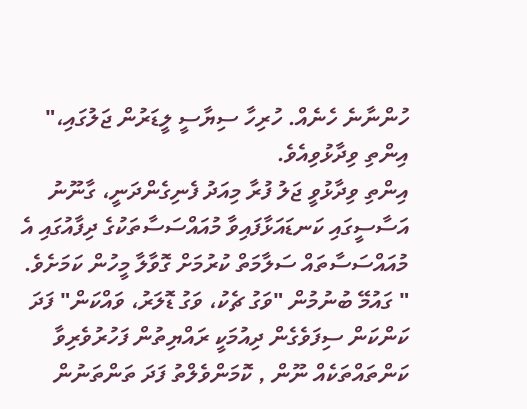ހުންނާނެ ހެނެއް. ހުރިހާ ސިޔާސީ ލީޑަރުން ޖަލުގައި،" އިންތި ވިދާޅުވިއެވެ.
އިންތި ވިދާޅުވީ ޖަލު ފުރާ މިއަދު ފެނިގެންދަނީ، ގާނޫނު އަސާސީގައި ކަނޑައަޅާފައިވާ މުއައްސަސާތަކުގެ ދިފާއުގައި އެ މުއައްސަސާތައް ސަލާމަތް ކުރުމަށް ގޮވާލާ މީހުން ކަމަށެވެ.
" ގައުމޭ ބުނުމުން "ވަގު ޗެކު، ވަގު ޑޮލަރު، ވައްކަން" ފަދަ ކަންކަން ސިފަވެގެން ދިއުމަކީ ރައްޔިތުން ފަހުރުވެރިވާ ކަންތައްތަކެއް ނޫން , ކޮމަންވެލްތު ފަދަ ތަންތަނުން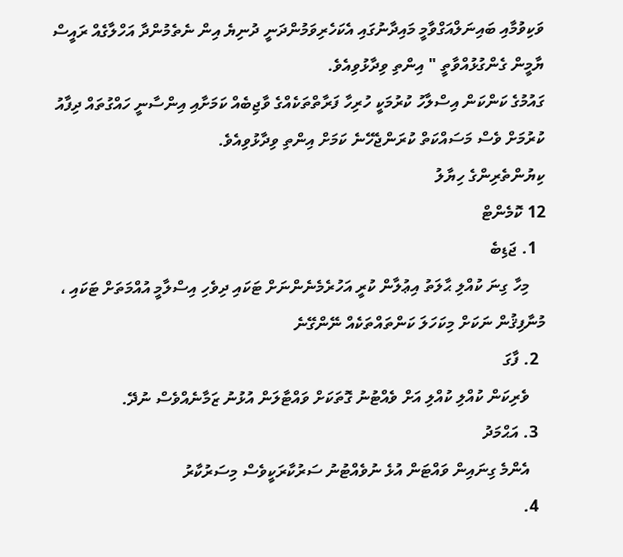ވަކިވުމާއި ބައިނަލްއަގްވާމީ މައިދާނުގައި އެކަހެރިވަމުންދަނީ ދުނިޔެ އިން ނެތެމުންދާ އަހްލާގެއް ރައީސް ޔާމީން ގެންގުޅުއްވާތީ " އިންތި ވިދާޅުވިއެވެ.
ގައުމުގެ ކަންކަން އިސްލާހު ކުރުމަކީ ހުރިހާ ފަރާތްތަކެއްގެ ވާޖިބެއް ކަމަށާއި އިންސާނީ ހައްގުތައް ދިފާއު ކުރުމަށް ވެސް މަސައްކަތް ކުރަންޖެހޭނެ ކަމަށް އިންތި ވިދާޅުވިއެވެ.
ކިޔުންތެރިންގެ ހިޔާލު
12 ކޮމެންޓް
  1. ޖަޑިބެ
    މިހާ ގިނަ ކުއްލި ޙާލަތު އިޢުލާން ކުރީ އަހުރެމެނެންނަށް ޓަކައި ދިވެހި އިސްލާމީ އުއްމަތަށް ޓަކައި ، މުނާފިޤުން ނަކަށް މިކަހަލަ ކަންތައްތަކެއް ނޭންގޭނެ
  2. ފާގަ
    ވެރިކަން ކުއްލި ކުއްލި އަށް ވެއްޓުނު ގޮތަކަށް ވައްޓާލަން އުޅުނު ޒަމާނެއްވެސް ނުދޭ.
  3. އަޙްމަދު
    އެންމެ ގިނައިން ވައްޓަން އުޅެ ނުވެއްޓުނު ސަރުކާރަކީވެސް މިސަރުކާރު
  4.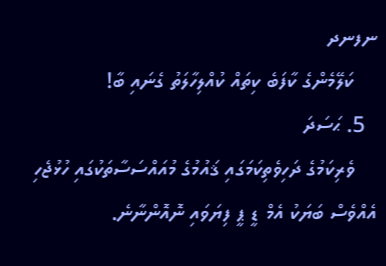ނފނދ
    ކަލޭމެންގެ ކާފަބެ ކިތައް ކުއްލިހާލަތު ގެނައި ބާ!
  5. ޙަސަދަ
    ވެރިކަމުގެ ދަހިވެތިކަމަގައި ޤައުމުގެ މުއައްސަސާތަކުގައި ހުޅުޖެހި އެއްވެސް ބަޔަކު އެމް ޑީ ޕީ ފިޔަވައި ނޮއޮންނާނެ.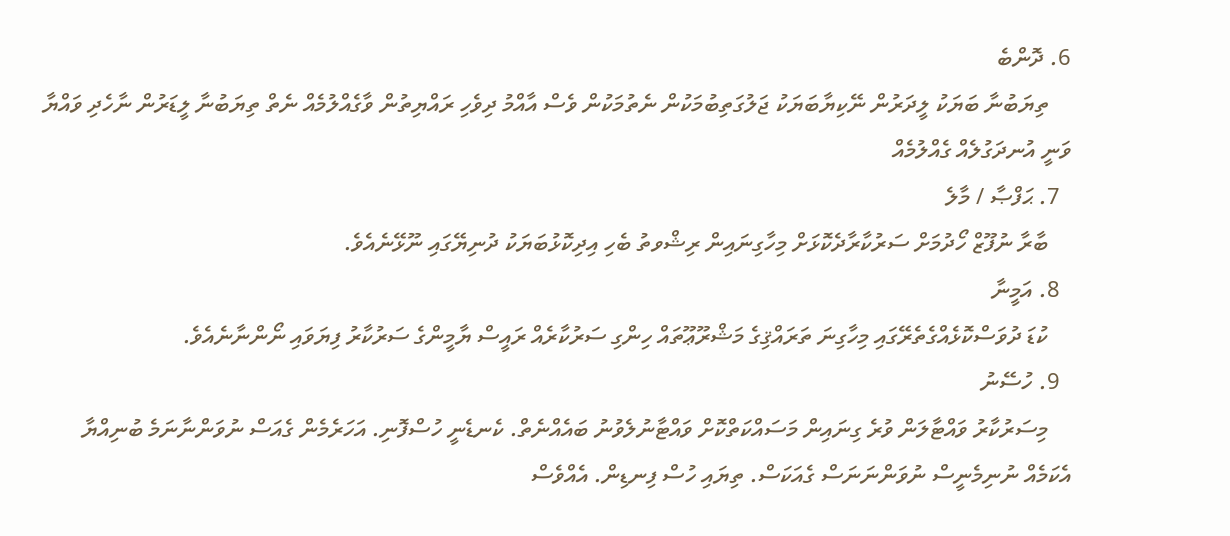6. ދޮންބެ
    ތިޔަބުނާ ބަޔަކު ލީދަރުން ނޭކިޔާބަޔަކު ޖަލުގަތިބުމަކުން ނެތުމަކުން ވެސް އާއްމު ދިވެހި ރައްޔިތުން ވާގެއްލުމެއް ނެތް ތިޔަބުނާ ލީޑަރުން ނާހެދި ވައްޔާ ވަނީ އުނދަގުލެއް ގެއްލުމެއް
  7. ޙަފްޞާ / މާލެ
    ބާރާ ނުފޫޒް ހޯދުމަށް ސަރުކާރާދެކޮޅަށް މިހާގިނައިން ރިޝްވތު ބެހި އިދިކޮޅުބަޔަކު ދުނިޔޭގައި ނޫޅޭނެއެވެ.
  8. އަމީނާ
    ކުޑަ ދުވަސްކޮޅެއްގެތެރޭގައި މިހާގިނަ ތަރައްޤިގެ މަޝްރޫޢޫތައް ހިންގި ސަރުކާރެއް ރައީސް ޔާމީންގެ ސަރުކާރު ފިޔަވައި ނޯންނާނެއެވެ.
  9. ހުސޭނު
    މިސަރުކާރު ވައްޓާލަން ވުރެ ގިނައިން މަސައްކަތްކޮށް ވައްޓާނުލެވުނު ބައެއްނެތް. ކެނޑެނީ ހުސްފޮނި. އަހަރެމެން ގެއަސް ނުވަންނާނަމެ ބުނިއްޔާ އެކަމެއް ނުނިމެނީސް ނުވަންނަނަސް ގެއަކަސް. ތިޔައި ހުސް ފިނޑިން. އެއްވެސް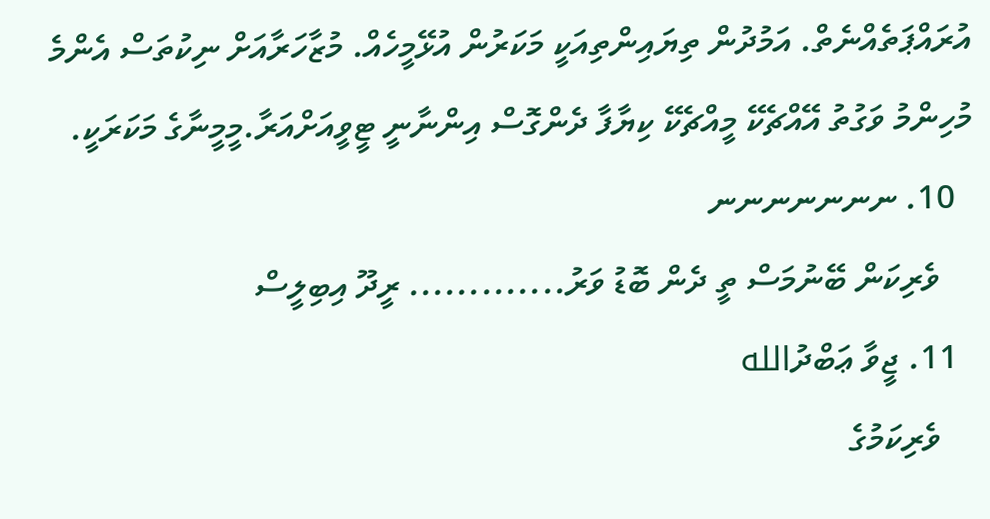އުރައްޕަތެއްނެތް. އަމުދުން ތިޔައިންތިއަކީ މަކަރުން އުޅޭމީހެއް. މުޒާހަރާއަށް ނިކުތަސް އެންމެ މުހިންމު ވަގުތު އޭއްޗެކޭ މީއްޗެކޭ ކިޔާފާ ދެންގޮސް އިންނާނީ ޓީވީއަށްއަރާ.މީމީނާގެ މަކަރަކީ.
  10. ނނނނނނނ
    ވެރިކަން ބޭނުމަސް ތީ ދެން ބޮޑު ވަރު............. ރީދޫ އިބިލީސް
  11. ޖީވާ ޢަބްދުالله
    ވެރިކަމުގެ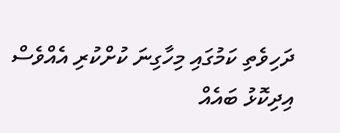ދަހިވެތި ކަމުގައި މިހާގިނަ ކުށްކުރި އެއްވެސް އިދިކޮޅު ބައެއް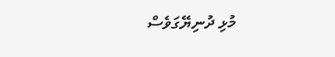މުޅި ދުނިޔޭގަވެސް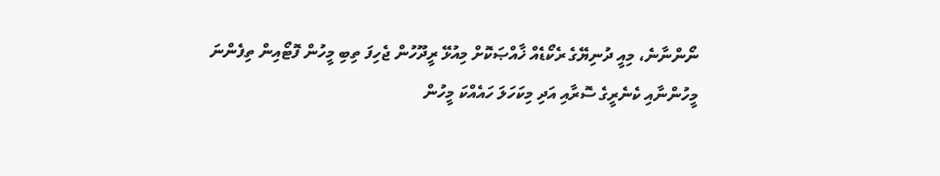ނޯންނާނެ، މިއީ ދުނިޔޭގެ ރެކޯޑެއް ޚާއްޞަކޮށް މިއުޅޭ ރީދޫހުން ޖެހިފަ ތިބި މީހުން ފޮޓޯއިން ތިފެންނަ މީހުންނާއި ކެނެރީގެ ސޮރާއި އަދި މިކަހަލަ ހައެއްކަ މީހުން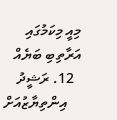މިއީ މިކަމުގައި އަރާތިބި ބަޔެއް
  12. ރަޝީދު
    އިންތިޔާޒުއަށް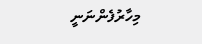މިހާރުފެންނަނީ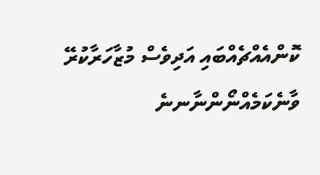ކޮންއެއްޗެއްބައި އަދިވެސް މުޒާހަރާކުރޭ ވާނެކަމެއްނޯންނާނނެ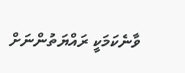ވާނެކަމަކީ ރައްޔަތުންނަށް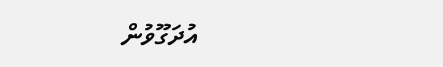އުދަގޫވުން